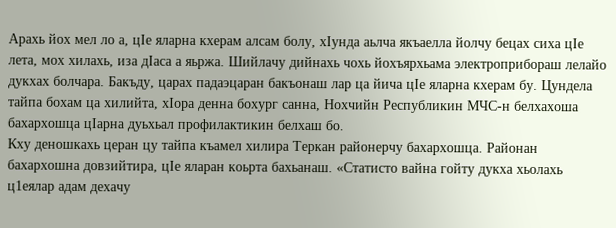Арахь йох мел ло а, цIе яларна кхерам алсам болу, хIунда аьлча якъаелла йолчу бецах сиха цIе лета, мох хилахь, иза дIаса а яьржа. Шийлачу дийнахь чохь йохъярхьама электроприбораш лелайо дукхах болчара. Бакъду, царах падаэцаран бакъонаш лар ца йича цIе яларна кхерам бу. Цундела тайпа бохам ца хилийта, хIора денна бохург санна, Нохчийн Республикин МЧС-н белхахоша бахархошца цIарна дуьхьал профилактикин белхаш бо.
Кху деношкахь церан цу тайпа къамел хилира Теркан районерчу бахархошца. Районан бахархошна довзийтира, цIе яларан коьрта бахьанаш. «Статисто вайна гойту дукха хьолахь ц1еялар адам дехачу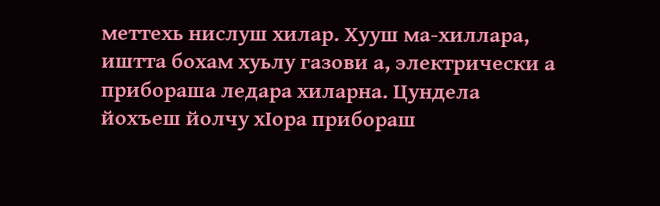меттехь нислуш хилар. Хууш ма-хиллара, иштта бохам хуьлу газови а, электрически а прибораша ледара хиларна. Цундела йохъеш йолчу хIора прибораш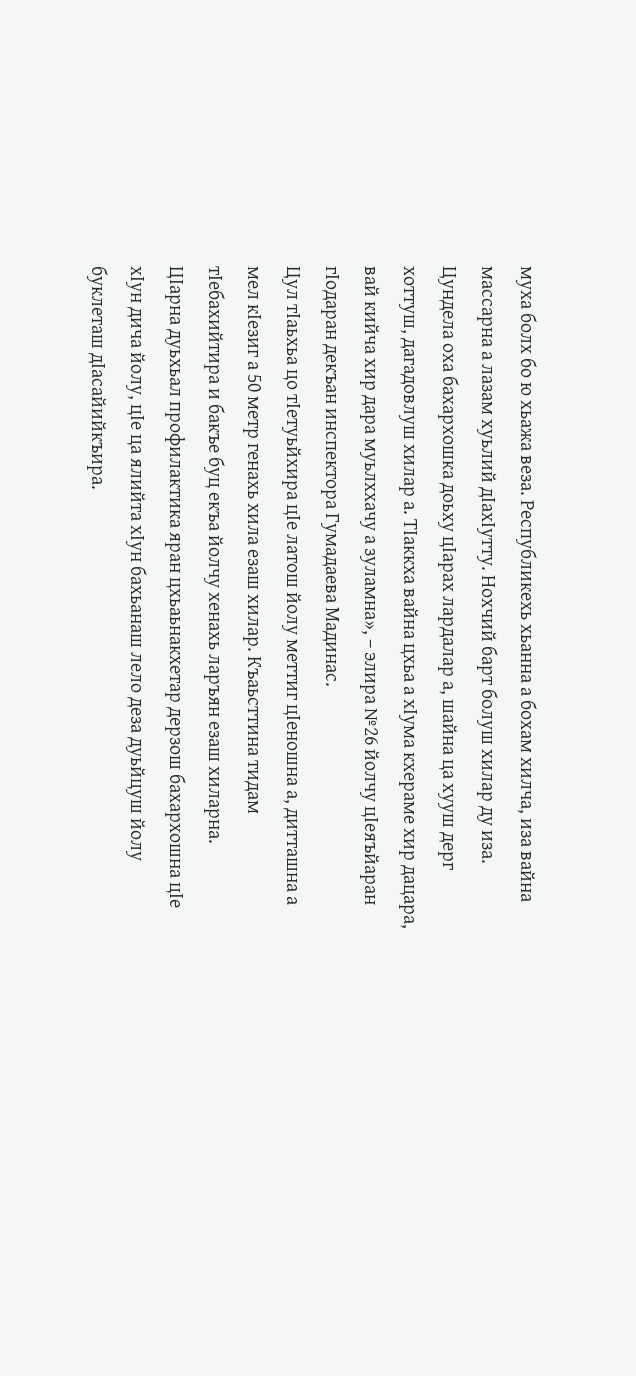муха болх бо ю хьажа веза. Республикехь хьанна а бохам хилча, иза вайна массарна а лазам хуьлий дIахIутту. Нохчий барт болуш хилар ду иза. Цундела оха бахархошка доьху цIарах лардалар а, шайна ца хууш дерг хоттуш, дагадовлуш хилар а. ТIаккха вайна цхьа а хIума кхераме хир дацара, вай кийча хир дара муьлххачу а зуламна», – элира №26 йолчу цIеяъйаран гIодаран декъан инспектора Гумадаева Мадинас.
Цул тIаьхьа цо тIетуьйхира цIе латош йолу меттиг цIеношна а, дитташна а мел кIезиг а 50 метр генахь хила езаш хилар. Къаьсттина тидам тIебахийтира и бакъе буц екъа йолчу хенахь ларъян езаш хиларна.
ЦIарна дуьхьал профилактика яран цхьаьнакхетар дерзош бахархошна цIе хIун дича йолу, цIе ца ялийта хIун бахьанаш лело деза дуьйцуш йолу буклеташ дIасайийкъира.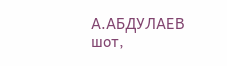А.АБДУЛАЕВ
шот,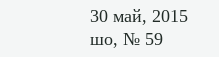30 май, 2015 шо, № 59